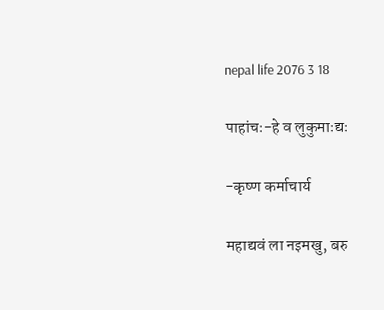nepal life 2076 3 18

पाहांचः-हे व लुकुमाःद्यः

-कृष्ण कर्माचार्य

महाद्यवं ला नइमखु, बरु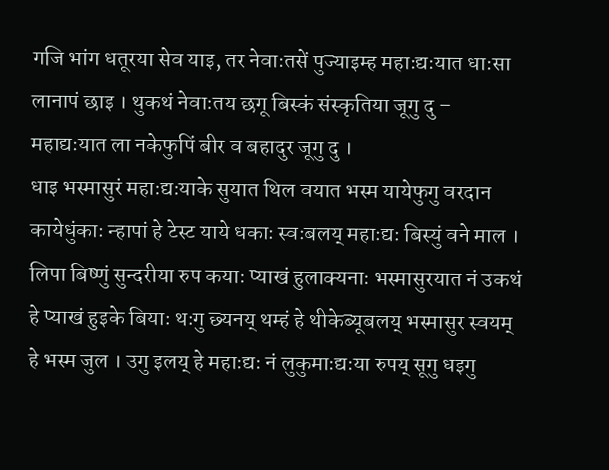गजि भांग धतूरया सेव याइ, तर नेवाःतसें पुज्याइम्ह महाःद्यःयात धाःसा लानापं छाइ । थुकथं नेवाःतय छगू बिस्कं संस्कृतिया जूगु दु – महाद्यःयात ला नकेफुपिं बीर व बहादुर जूगु दु ।
धाइ भस्मासुरं महाःद्यःयाके सुयात थिल वयात भस्म यायेफुगु वरदान कायेधुंकाः न्हापां हे टेस्ट याये धकाः स्वःबलय् महाःद्यः बिस्युं वने माल । लिपा बिष्णुं सुन्दरीया रुप कयाः प्याखं हुलाक्यनाः भस्मासुरयात नं उकथं हे प्याखं हुइके बियाः थःगु छ्यनय् थम्हं हे थीकेब्यूबलय् भस्मासुर स्वयम् हे भस्म जुल । उगु इलय् हे महाःद्यः नं लुकुमाःद्यःया रुपय् सूगु धइगु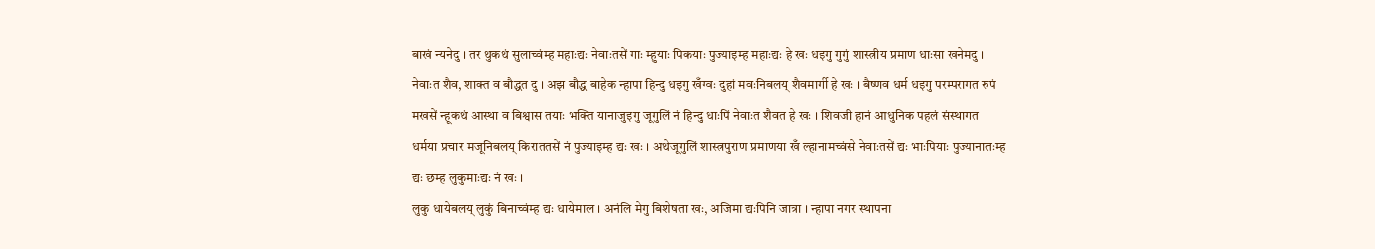बाखं न्यनेदु । तर थुकथं सुलाच्वंम्ह महाःद्यः नेवाःतसें गाः म्हुयाः पिकयाः पुज्याइम्ह महाःद्यः हे खः धइगु गुगुं शास्त्रीय प्रमाण धाःसा खनेमदु ।
नेवाःत शैव, शाक्त व बौद्धत दु । अझ बौद्ध बाहेक न्हापा हिन्दु धइगु खँग्वः दुहां मवःनिबलय् शैवमार्गी हे खः । बैष्णव धर्म धइगु परम्परागत रुपं मखसें न्हूकथं आस्था व बिश्वास तयाः भक्ति यानाजुइगु जूगुलिं नं हिन्दु धाःपिं नेवाःत शैवत हे खः । शिवजी हानं आधुनिक पहलं संस्थागत धर्मया प्रचार मजूनिबलय् किराततसें नं पुज्याइम्ह द्यः खः । अथेजूगुलिं शास्त्रपुराण प्रमाणया खँ ल्हानामच्वंसे नेवाःतसें द्यः भाःपियाः पुज्यानातःम्ह द्यः छम्ह लुकुमाःद्यः नं खः ।
लुकु धायेबलय् लुकुं बिनाच्वंम्ह द्यः धायेमाल । अनंलि मेगु बिशेषता खः, अजिमा द्यःपिनि जात्रा । न्हापा नगर स्थापना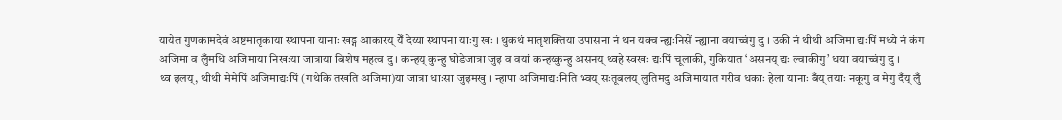यायेत गुणकामदेवं अष्टमातृकाया स्थापना यानाः खड्ग आकारय् येँ देय्या स्थापना याःगु खः । थुकथं मातृशक्तिया उपासना नं थन यक्व न्ह्यःनिसें न्ह्याना वयाच्वंगु दु । उकी नं थीथी अजिमा द्यःपिं मध्ये नं कंग अजिमा व लुँमधि अजिमाया निखःया जात्राया बिशेष महत्व दु । कन्हय् कुन्हु घोडेजात्रा जुइ व वयां कन्हय्कुन्हु असनय् थ्वहे स्वखः द्यःपिं चूलाकी, गुकियात ‘असनय् द्यः ल्वाकीगु’ धया वयाच्वंगु दु ।
थ्व इलय्, थीथी मेमेपिं अजिमाद्यःपिं (गथेकि तखति अजिमा)या जात्रा धाःसा जुइमखु । न्हापा अजिमाद्यःनिति भ्वय् सःतूबलय् लुतिमदु अजिमायात गरीव धकाः हेला यानाः बँय् तयाः नकूगु व मेगु दँय् लुँ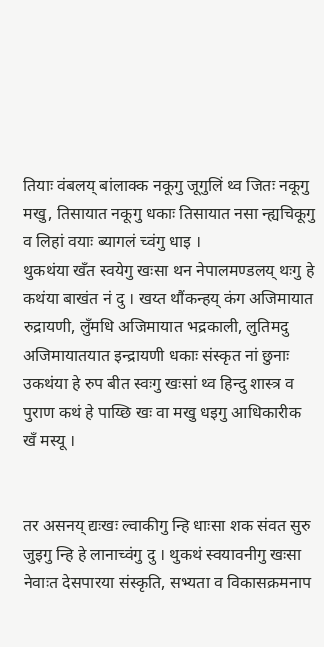तियाः वंबलय् बांलाक्क नकूगु जूगुलिं थ्व जितः नकूगु मखु, तिसायात नकूगु धकाः तिसायात नसा न्ह्यचिकूगु व लिहां वयाः ब्यागलं च्वंगु धाइ ।
थुकथंया खँत स्वयेगु खःसा थन नेपालमण्डलय् थःगु हे कथंया बाखंत नं दु । खय्त थौंकन्हय् कंग अजिमायात रुद्रायणी, लुँमधि अजिमायात भद्रकाली, लुतिमदु अजिमायातयात इन्द्रायणी धकाः संस्कृत नां छुनाः उकथंया हे रुप बीत स्वःगु खःसां थ्व हिन्दु शास्त्र व पुराण कथं हे पाय्छि खः वा मखु धइगु आधिकारीक खँ मस्यू ।


तर असनय् द्यःखः ल्वाकीगु न्हि धाःसा शक संवत सुरु जुइगु न्हि हे लानाच्वंगु दु । थुकथं स्वयावनीगु खःसा नेवाःत देसपारया संस्कृति, सभ्यता व विकासक्रमनाप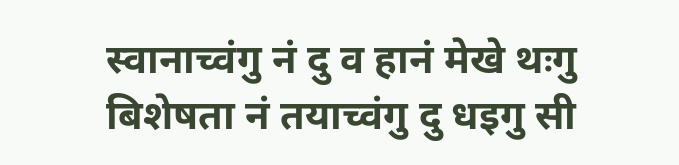स्वानाच्वंगु नं दु व हानं मेखे थःगु बिशेषता नं तयाच्वंगु दु धइगु सी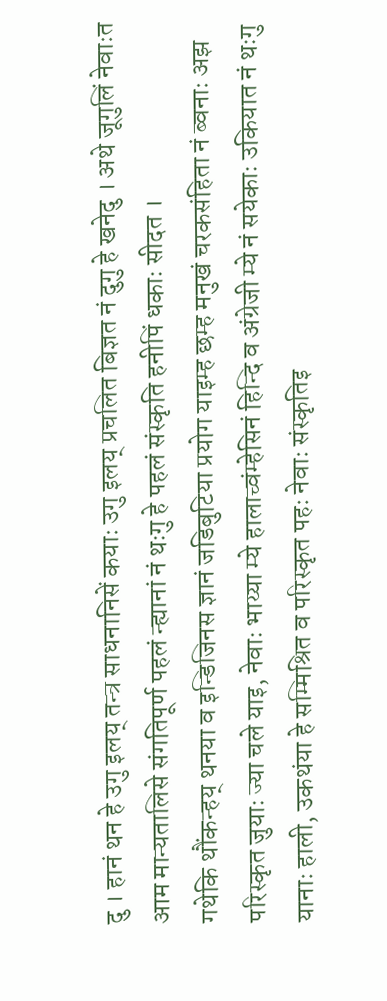दु । हानं थन हे उगु इलय् तन्त्र साधनानिसें कयाः उगु इलय् प्रचलित बिज्ञत नं दुगु हे खनेदु । अथे जूगुलिं नेवाःत आम मान्यतालिसे संगतिपूर्ण पहलं न्ह्यानां नं थःगु हे पहलं संस्कृति हनीपिं धकाः सीदत ।
गथेकि थौंकन्हय् थनया व इन्डिजिनस ज्ञानं जडिबुटिया प्रयोग याइम्ह छम्ह मनुखं चरकसंहिता नं ब्वनाः अझ परिस्कृत जुयाः ज्या चले याइ, नेवाः भाय्या म्ये हालाच्वंम्हेसिनं हिन्दि व अंग्रेजी म्ये नं सयेकाः उकियात नं थःगु यानाः हाली, उकथंया हे सम्मिश्रित व परिस्कृत पहः नेवाः संस्कृतिइ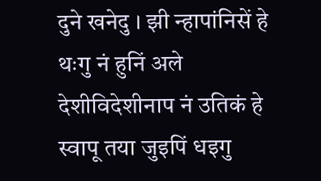दुने खनेदु । झी न्हापांनिसें हे थःगु नं हुनिं अले देशीविदेशीनाप नं उतिकं हे स्वापू तया जुइपिं धइगु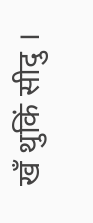खँ थुकिं सीदु ।